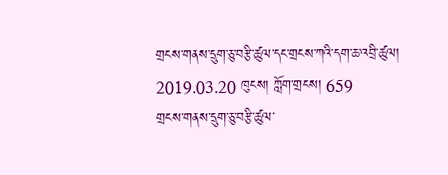གྲངས་གནས་དྲུག་ཅུ་བརྩི་ཚུལ་དང་གྲངས་ཀའི་དག་ཆ་འབྲི་ཚུལ།
2019.03.20 ཁུངས། ཀློག་གྲངས། 659
གྲངས་གནས་དྲུག་ཅུ་བརྩི་ཚུལ་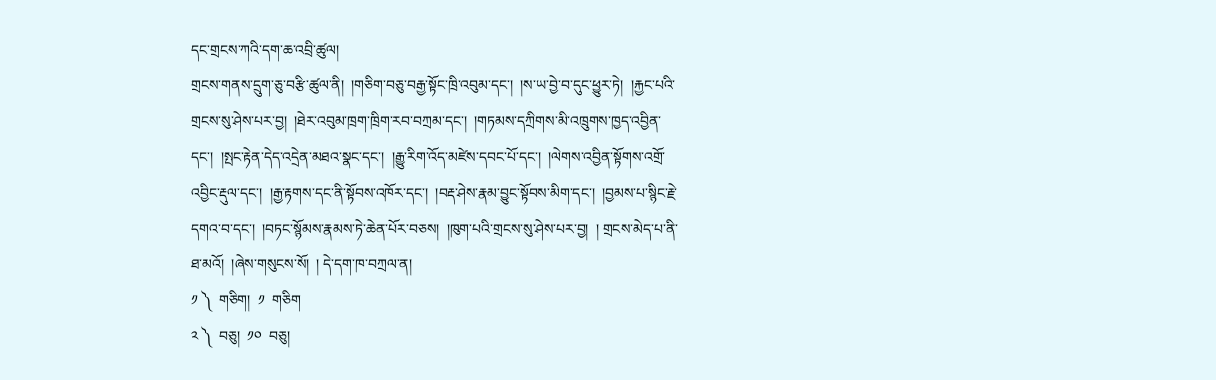དང་གྲངས་ཀའི་དག་ཆ་འབྲི་ཚུལ།
གྲངས་གནས་དྲུག་ཅུ་བརྩི་ཚུལ་ནི།  །གཅིག་བཅུ་བརྒྱ་སྟོང་ཁྲི་འབུམ་དང་།  །ས་ཡ་བྱེ་བ་དུང་ཕྱུར་ཏེ།  །རྐྱང་པའི་གྲངས་སུ་ཤེས་པར་བྱ།  །ཐེར་འབུམ་ཁྲག་ཁྲིག་རབ་བཀྲམ་དང་།  །གཏམས་དཀྲིགས་མི་འཁྲུགས་ཁྱད་འབྱིན་དང་།  །སྤང་རྟེན་དེད་འདྲེན་མཐའ་སྣང་དང་།  །རྒྱུ་རིག་འོད་མཛེས་དབང་པོ་དང་།  །ལེགས་འབྱིན་སྟོགས་འགྲོ་འབྱིང་རྡུལ་དང་།  །རྒྱ་རྟགས་དང་ནི་སྟོབས་འཁོར་དང་།  །བརྡ་ཤེས་རྣམ་བྱུང་སྟོབས་མིག་དང་།  །བྱམས་པ་སྙིང་རྗེ་དགའ་བ་དང་།  །བཏང་སྙོམས་རྣམས་ཏེ་ཆེན་པོར་བཅས།  །ཁུག་པའི་གྲངས་སུ་ཤེས་པར་བྱ།  ། གྲངས་མེད་པ་ནི་ཐ་མའོ།  །ཞེས་གསུངས་སོ།  ། དེ་དག་ཁ་བཀྲལ་ན།
༡ ༽  གཅིག།  ༡  གཅིག
༢ ༽  བཅུ།  ༡༠  བཅུ།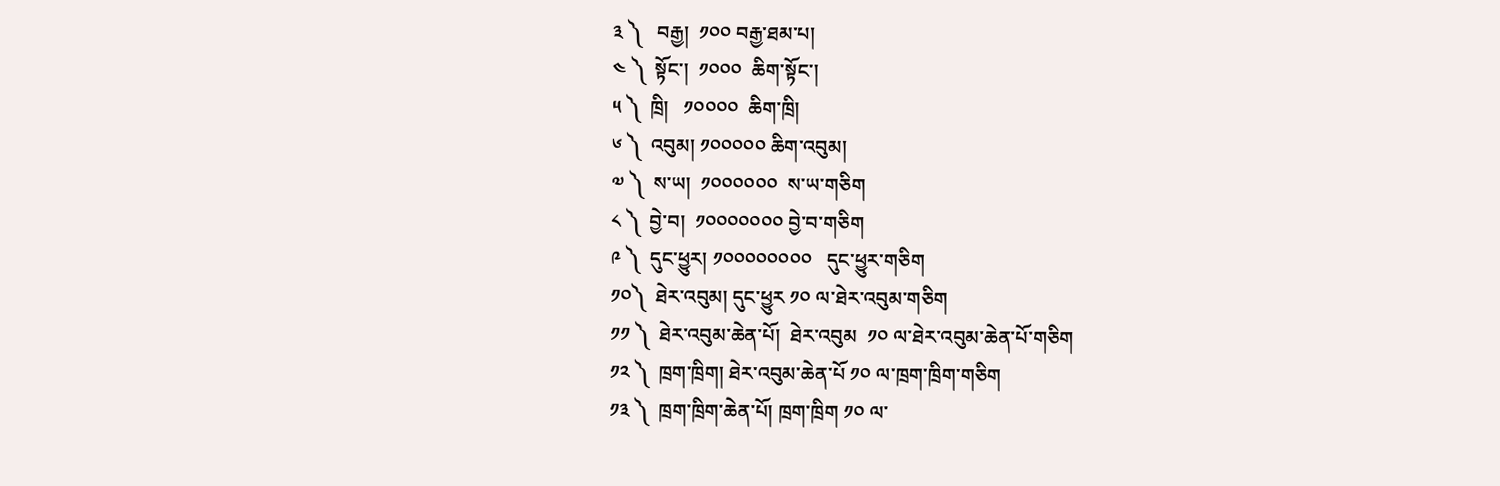༣ ༽   བརྒྱ།  ༡༠༠ བརྒྱ་ཐམ་པ།
༤ ༽  སྟོང་།  ༡༠༠༠  ཆིག་སྟོང་།
༥ ༽  ཁྲི།   ༡༠༠༠༠  ཆིག་ཁྲི།
༦ ༽  འབུམ། ༡༠༠༠༠༠ ཆིག་འབུམ།
༧ ༽  ས་ཡ།  ༡༠༠༠༠༠༠  ས་ཡ་གཅིག
༨ ༽  བྱེ་བ།  ༡༠༠༠༠༠༠༠ བྱེ་བ་གཅིག
༩ ༽  དུང་ཕྱུར། ༡༠༠༠༠༠༠༠༠   དུང་ཕྱུར་གཅིག
༡༠༽  ཐེར་འབུམ། དུང་ཕྱུར ༡༠ ལ་ཐེར་འབུམ་གཅིག
༡༡ ༽  ཐེར་འབུམ་ཆེན་པོ།  ཐེར་འབུམ  ༡༠ ལ་ཐེར་འབུམ་ཆེན་པོ་གཅིག
༡༢ ༽  ཁྲག་ཁྲིག། ཐེར་འབུམ་ཆེན་པོ ༡༠ ལ་ཁྲག་ཁྲིག་གཅིག
༡༣ ༽  ཁྲག་ཁྲིག་ཆེན་པོ། ཁྲག་ཁྲིག ༡༠ ལ་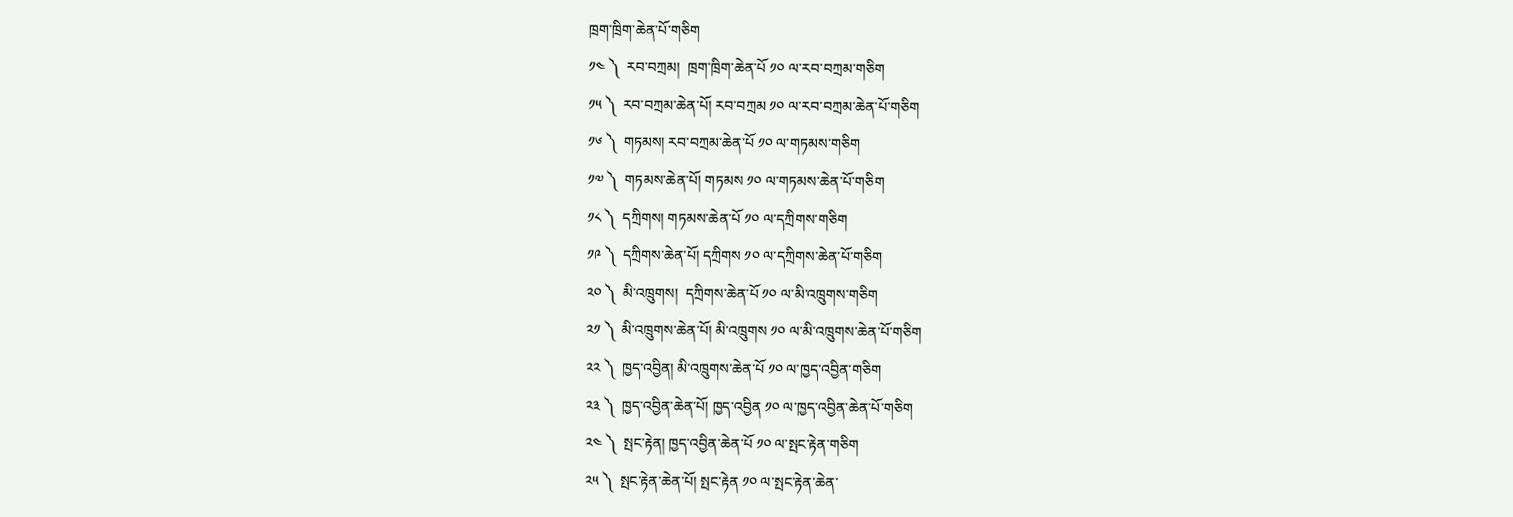ཁྲག་ཁྲིག་ཆེན་པོ་གཅིག
༡༤ ༽  རབ་བཀྲམ།  ཁྲག་ཁྲིག་ཆེན་པོ ༡༠ ལ་རབ་བཀྲམ་གཅིག
༡༥ ༽  རབ་བཀྲམ་ཆེན་པོ། རབ་བཀྲམ ༡༠ ལ་རབ་བཀྲམ་ཆེན་པོ་གཅིག
༡༦ ༽  གཏམས། རབ་བཀྲམ་ཆེན་པོ ༡༠ ལ་གཏམས་གཅིག
༡༧ ༽  གཏམས་ཆེན་པོ། གཏམས ༡༠ ལ་གཏམས་ཆེན་པོ་གཅིག
༡༨ ༽  དཀྲིགས། གཏམས་ཆེན་པོ ༡༠ ལ་དཀྲིགས་གཅིག
༡༩ ༽  དཀྲིགས་ཆེན་པོ། དཀྲིགས ༡༠ ལ་དཀྲིགས་ཆེན་པོ་གཅིག
༢༠ ༽  མི་འཁྲུགས།  དཀྲིགས་ཆེན་པོ ༡༠ ལ་མི་འཁྲུགས་གཅིག
༢༡ ༽  མི་འཁྲུགས་ཆེན་པོ། མི་འཁྲུགས ༡༠ ལ་མི་འཁྲུགས་ཆེན་པོ་གཅིག
༢༢ ༽  ཁྱད་འབྱིན། མི་འཁྲུགས་ཆེན་པོ ༡༠ ལ་ཁྱད་འབྱིན་གཅིག
༢༣ ༽  ཁྱད་འབྱིན་ཆེན་པོ། ཁྱད་འབྱིན ༡༠ ལ་ཁྱད་འབྱིན་ཆེན་པོ་གཅིག
༢༤ ༽  སྤང་རྟེན། ཁྱད་འབྱིན་ཆེན་པོ ༡༠ ལ་སྤང་རྟེན་གཅིག
༢༥ ༽  སྤང་རྟེན་ཆེན་པོ། སྤང་རྟེན ༡༠ ལ་སྤང་རྟེན་ཆེན་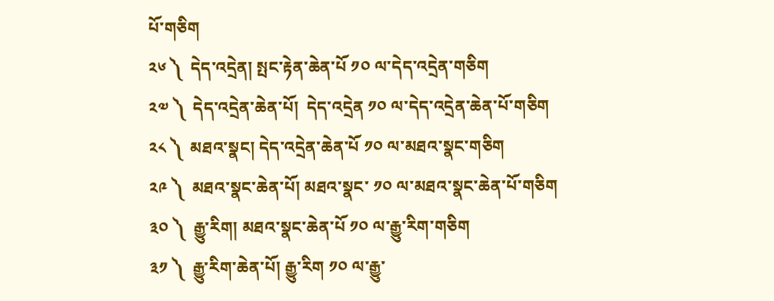པོ་གཅིག
༢༦ ༽  དེད་འདྲེན། སྤང་རྟེན་ཆེན་པོ ༡༠ ལ་དེད་འདྲེན་གཅིག
༢༧ ༽  དེད་འདྲེན་ཆེན་པོ།  དེད་འདྲེན ༡༠ ལ་དེད་འདྲེན་ཆེན་པོ་གཅིག
༢༨ ༽  མཐའ་སྣང། དེད་འདྲེན་ཆེན་པོ ༡༠ ལ་མཐའ་སྣང་གཅིག
༢༩ ༽  མཐའ་སྣང་ཆེན་པོ། མཐའ་སྣང་ ༡༠ ལ་མཐའ་སྣང་ཆེན་པོ་གཅིག
༣༠ ༽  རྒྱུ་རིག། མཐའ་སྣང་ཆེན་པོ ༡༠ ལ་རྒྱུ་རིག་གཅིག
༣༡ ༽  རྒྱུ་རིག་ཆེན་པོ། རྒྱུ་རིག ༡༠ ལ་རྒྱུ་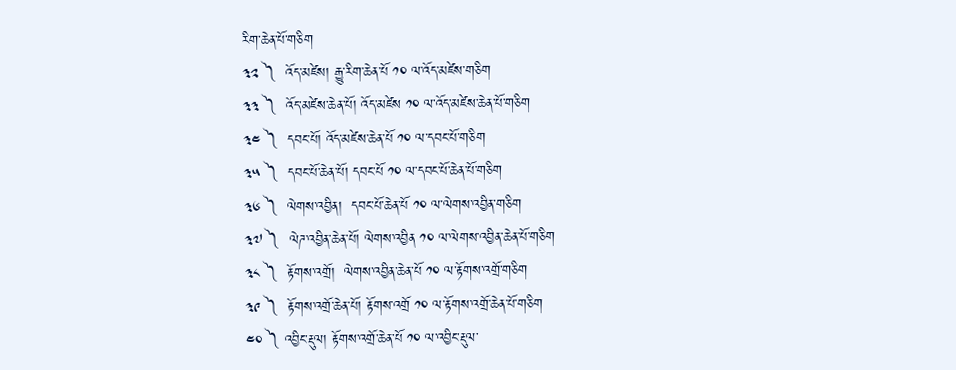རིག་ཆེན་པོ་གཅིག
༣༢ ༽  འོད་མཛེས། རྒྱུ་རིག་ཆེན་པོ ༡༠ ལ་འོད་མཛེས་གཅིག
༣༣ ༽  འོད་མཛེས་ཆེན་པོ། འོད་མཛེས ༡༠ ལ་འོད་མཛེས་ཆེན་པོ་གཅིག
༣༤ ༽  དབང་པོ། འོད་མཛེས་ཆེན་པོ ༡༠ ལ་དབང་པོ་གཅིག
༣༥ ༽  དབང་པོ་ཆེན་པོ། དབང་པོ ༡༠ ལ་དབང་པོ་ཆེན་པོ་གཅིག
༣༦ ༽  ལེགས་འབྱིན།  དབང་པོ་ཆེན་པོ ༡༠ ལ་ལེགས་འབྱིན་གཅིག
༣༧ ༽  ལེཌ་འབྱིན་ཆེན་པོ། ལེགས་འབྱིན ༡༠ ལ་ལེགས་འབྱིན་ཆེན་པོ་གཅིག
༣༨ ༽  རྟོགས་འགྲོ།  ལེགས་འབྱིན་ཆེན་པོ ༡༠ ལ་རྟོགས་འགྲོ་གཅིག
༣༩ ༽  རྟོགས་འགྲོ་ཆེན་པོ། རྟོགས་འགྲོ ༡༠ ལ་རྟོགས་འགྲོ་ཆེན་པོ་གཅིག
༤༠ ༽ འབྱིང་རྡུལ། རྟོགས་འགྲོ་ཆེན་པོ ༡༠ ལ་འབྱིང་རྡུལ་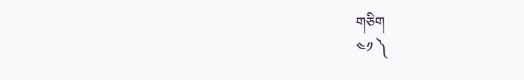གཅིག
༤༡ ༽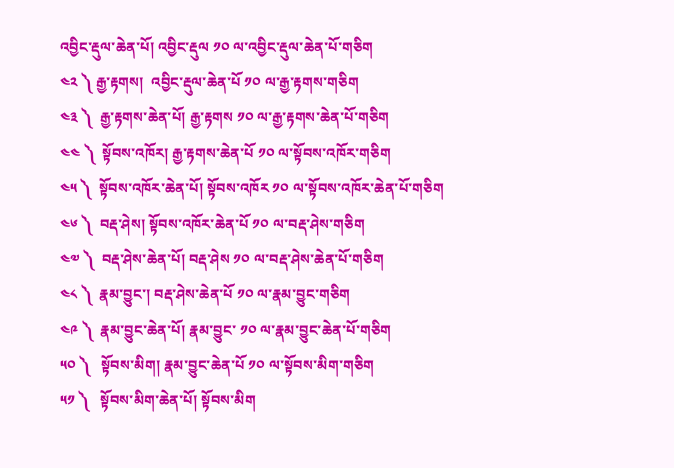འབྱིང་རྡུལ་ཆེན་པོ། འབྱིང་རྡུལ ༡༠ ལ་འབྱིང་རྡུལ་ཆེན་པོ་གཅིག
༤༢ ༽ རྒྱ་རྟགས།  འབྱིང་རྡུལ་ཆེན་པོ ༡༠ ལ་རྒྱ་རྟགས་གཅིག
༤༣ ༽  རྒྱ་རྟགས་ཆེན་པོ། རྒྱ་རྟགས ༡༠ ལ་རྒྱ་རྟགས་ཆེན་པོ་གཅིག
༤༤ ༽  སྟོབས་འཁོར། རྒྱ་རྟགས་ཆེན་པོ ༡༠ ལ་སྟོབས་འཁོར་གཅིག
༤༥ ༽  སྟོབས་འཁོར་ཆེན་པོ། སྟོབས་འཁོར ༡༠ ལ་སྟོབས་འཁོར་ཆེན་པོ་གཅིག
༤༦ ༽  བརྡ་ཤེས། སྟོབས་འཁོར་ཆེན་པོ ༡༠ ལ་བརྡ་ཤེས་གཅིག
༤༧ ༽  བརྡ་ཤེས་ཆེན་པོ། བརྡ་ཤེས ༡༠ ལ་བརྡ་ཤེས་ཆེན་པོ་གཅིག
༤༨ ༽  རྣམ་བྱུང་། བརྡ་ཤེས་ཆེན་པོ ༡༠ ལ་རྣམ་བྱུང་གཅིག
༤༩ ༽  རྣམ་བྱུང་ཆེན་པོ། རྣམ་བྱུང་ ༡༠ ལ་རྣམ་བྱུང་ཆེན་པོ་གཅིག
༥༠ ༽   སྟོབས་མིག། རྣམ་བྱུང་ཆེན་པོ ༡༠ ལ་སྟོབས་མིག་གཅིག
༥༡ ༽   སྟོབས་མིག་ཆེན་པོ། སྟོབས་མིག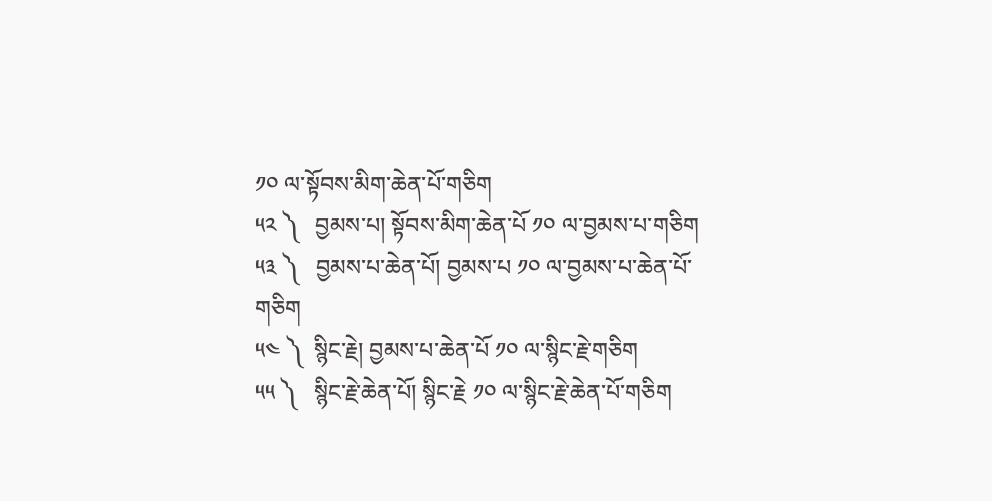༡༠ ལ་སྟོབས་མིག་ཆེན་པོ་གཅིག
༥༢ ༽   བྱམས་པ། སྟོབས་མིག་ཆེན་པོ ༡༠ ལ་བྱམས་པ་གཅིག
༥༣ ༽   བྱམས་པ་ཆེན་པོ། བྱམས་པ ༡༠ ལ་བྱམས་པ་ཆེན་པོ་གཅིག
༥༤ ༽  སྙིང་རྗེ། བྱམས་པ་ཆེན་པོ ༡༠ ལ་སྙིང་རྗེ་གཅིག
༥༥ ༽   སྙིང་རྗེ་ཆེན་པོ། སྙིང་རྗེ ༡༠ ལ་སྙིང་རྗེ་ཆེན་པོ་གཅིག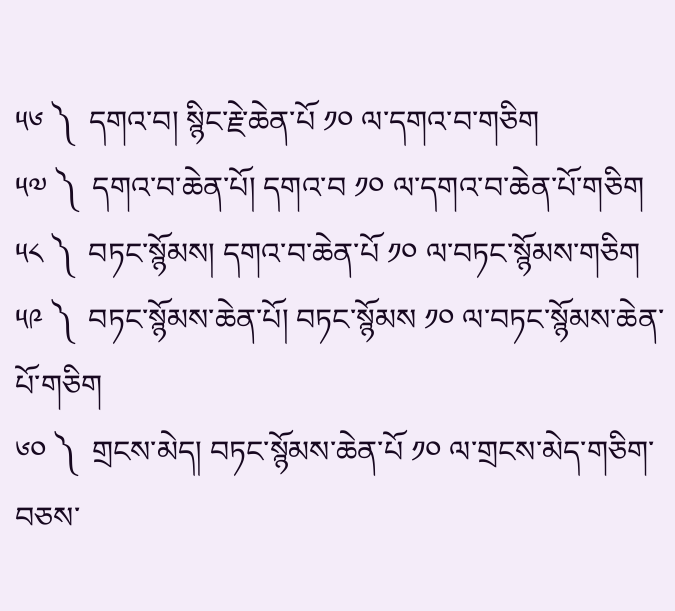༥༦ ༽  དགའ་བ། སྙིང་རྗེ་ཆེན་པོ ༡༠ ལ་དགའ་བ་གཅིག
༥༧ ༽  དགའ་བ་ཆེན་པོ། དགའ་བ ༡༠ ལ་དགའ་བ་ཆེན་པོ་གཅིག
༥༨ ༽  བཏང་སྙོམས། དགའ་བ་ཆེན་པོ ༡༠ ལ་བཏང་སྙོམས་གཅིག
༥༩ ༽  བཏང་སྙོམས་ཆེན་པོ། བཏང་སྙོམས ༡༠ ལ་བཏང་སྙོམས་ཆེན་པོ་གཅིག
༦༠ ༽  གྲངས་མེད། བཏང་སྙོམས་ཆེན་པོ ༡༠ ལ་གྲངས་མེད་གཅིག་བཅས་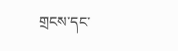གྲངས་དང་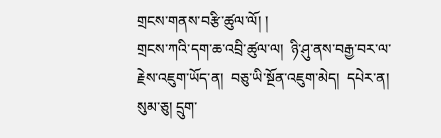གྲངས་གནས་བརྩི་ཚུལ་ལོ། །
གྲངས་ཀའི་དག་ཆ་འབྲི་ཚུལ་ལ།  ཉི་ཤུ་ནས་བརྒྱ་བར་ལ་རྗེས་འཇུག་ཡོད་ན།  བཅུ་ཡི་སྔོན་འཇུག་མེད།  དཔེར་ན།  སུམ་ཅུ། དྲུག་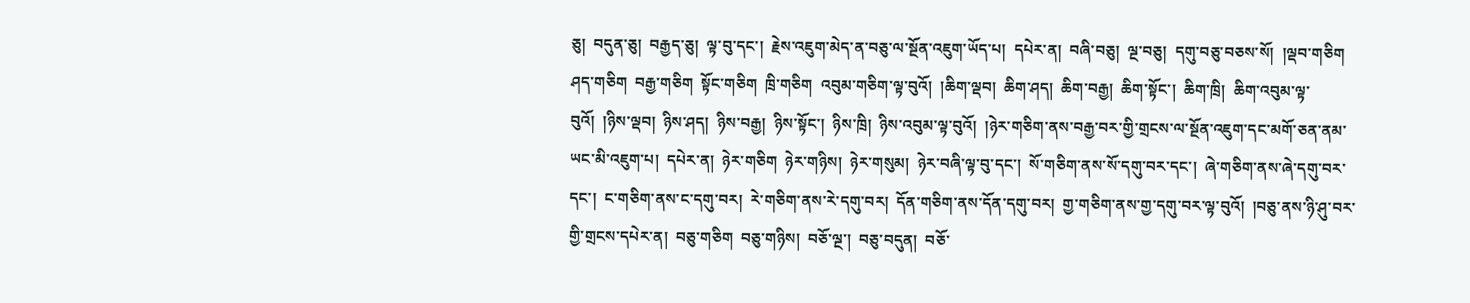ཅུ།  བདུན་ཅུ།  བརྒྱད་ཅུ།  ལྟ་བུ་དང་།  རྗེས་འཇུག་མེད་ན་བཅུ་ལ་སྔོན་འཇུག་ཡོད་པ།  དཔེར་ན།  བཞི་བཅུ།  ལྔ་བཅུ།  དགུ་བཅུ་བཅས་སོ།  །ལྡབ་གཅིག  ཤད་གཅིག  བརྒྱ་གཅིག  སྟོང་གཅིག  ཁྲི་གཅིག  འབུམ་གཅིག་ལྟ་བུའོ།  །ཆིག་ལྡབ།  ཆིག་ཤད།  ཆིག་བརྒྱ།  ཆིག་སྟོང་།  ཆིག་ཁྲི།  ཆིག་འབུམ་ལྟ་བུའོ།  །ཉིས་ལྡབ།  ཉིས་ཤད།  ཉིས་བརྒྱ།  ཉིས་སྟོང་།  ཉིས་ཁྲི།  ཉིས་འབུམ་ལྟ་བུའོ།  །ཉེར་གཅིག་ནས་བརྒྱ་བར་གྱི་གྲངས་ལ་སྔོན་འཇུག་དང་མགོ་ཅན་ནམ་ཡང་མི་འཇུག་པ།  དཔེར་ན།  ཉེར་གཅིག  ཉེར་གཉིས།  ཉེར་གསུམ།  ཉེར་བཞི་ལྟ་བུ་དང་།  སོ་གཅིག་ནས་སོ་དགུ་བར་དང་།  ཞེ་གཅིག་ནས་ཞེ་དགུ་བར་དང་།  ང་གཅིག་ནས་ང་དགུ་བར།  རེ་གཅིག་ནས་རེ་དགུ་བར།  དོན་གཅིག་ནས་དོན་དགུ་བར།  གྱ་གཅིག་ནས་གྱ་དགུ་བར་ལྟ་བུའོ།  །བཅུ་ནས་ཉི་ཤུ་བར་གྱི་གྲངས་དཔེར་ན།  བཅུ་གཅིག  བཅུ་གཉིས།  བཅོ་ལྔ་།  བཅུ་བདུན།  བཅོ་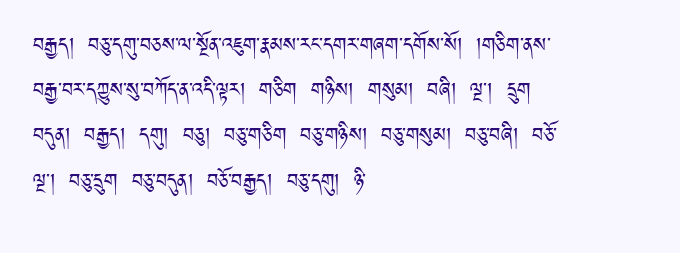བརྒྱད།  བཅུ་དགུ་བཅས་ལ་སྔོན་འཇུག་རྣམས་རང་དགར་གཞག་དགོས་སོ།  །གཅིག་ནས་བརྒྱ་བར་དཀྱུས་སུ་བཀོད་ན་འདི་ལྟར།  གཅིག  གཉིས།  གསུམ།  བཞི།  ལྔ་།  དྲུག  བདུན།  བརྒྱད།  དགུ།  བཅུ།  བཅུ་གཅིག  བཅུ་གཉིས།  བཅུ་གསུམ།  བཅུ་བཞི།  བཅོ་ལྔ་།  བཅུ་དྲུག  བཅུ་བདུན།  བཅོ་བརྒྱད།  བཅུ་དགུ།  ཉི་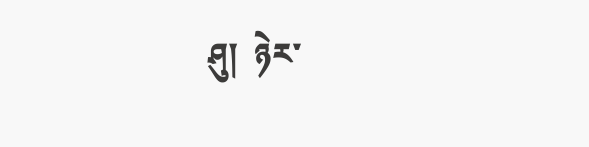ཤུ།  ཉེར་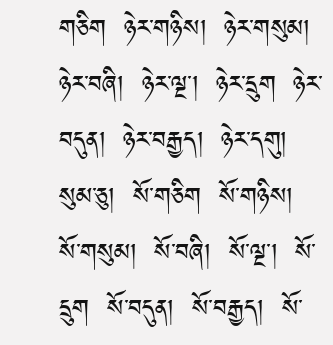གཅིག  ཉེར་གཉིས།  ཉེར་གསུམ།  ཉེར་བཞི།  ཉེར་ལྔ་།  ཉེར་དྲུག  ཉེར་བདུན།  ཉེར་བརྒྱད།  ཉེར་དགུ།  སུམ་ཅུ།  སོ་གཅིག  སོ་གཉིས།  སོ་གསུམ།  སོ་བཞི།  སོ་ལྔ་།  སོ་དྲུག  སོ་བདུན།  སོ་བརྒྱད།  སོ་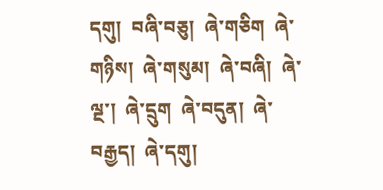དགུ།  བཞི་བཅུ།  ཞེ་གཅིག  ཞེ་གཉིས།  ཞེ་གསུམ།  ཞེ་བཞི།  ཞེ་ལྔ་།  ཞེ་དྲུག  ཞེ་བདུན།  ཞེ་བརྒྱད།  ཞེ་དགུ།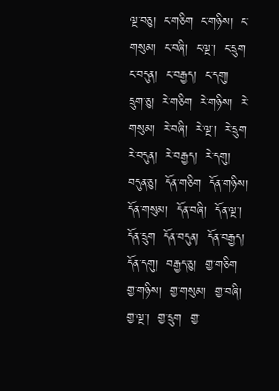ལྔ་བཅུ།  ང་གཅིག  ང་གཉིས།  ང་གསུམ།  ང་བཞི།  ང་ལྔ་།  ང་དྲུག  ང་བདུན།  ང་བརྒྱད།  ང་དགུ།  དྲུག་ཅུ།  རེ་གཅིག  རེ་གཉིས།  རེ་གསུམ།  རེ་བཞི།  རེ་ལྔ་།  རེ་དྲུག  རེ་བདུན།  རེ་བརྒྱད།  རེ་དགུ།  བདུན་ཅུ།  དོན་གཅིག  དོན་གཉིས།  དོན་གསུམ།  དོན་བཞི།  དོན་ལྔ་།  དོན་དྲུག  དོན་བདུན།  དོན་བརྒྱད།  དོན་དགུ།  བརྒྱད་ཅུ།  གྱ་གཅིག  གྱ་གཉིས།  གྱ་གསུམ།  གྱ་བཞི།  གྱ་ལྔ་།  གྱ་དྲུག  གྱ་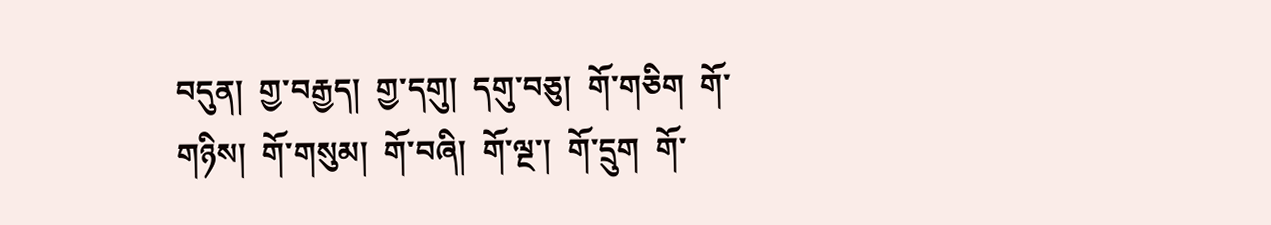བདུན།  གྱ་བརྒྱད།  གྱ་དགུ།  དགུ་བཅུ།  གོ་གཅིག  གོ་གཉིས།  གོ་གསུམ།  གོ་བཞི།  གོ་ལྔ་།  གོ་དྲུག  གོ་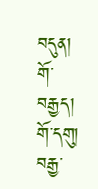བདུན།  གོ་བརྒྱད།  གོ་དགུ།  བརྒྱ་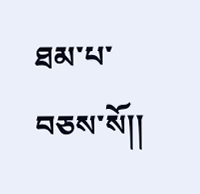ཐམ་པ་བཅས་སོ།།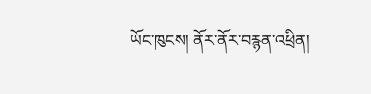ཡོང་ཁུངས། ནོར་ནོར་བརྙན་འཕྲིན།